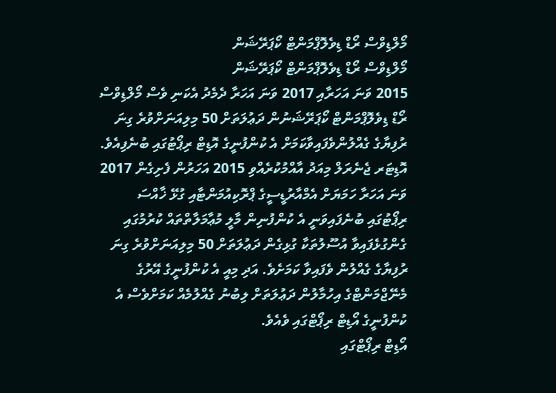މޯލްޑިވްސް ރޯޑް ޑިވެލޮޕްމަންޓް ކޯޕަރޭޝަން
މޯލްޑިވްސް ރޯޑް ޑިވެލޮޕްމަންޓް ކޯޕަރޭޝަން
2015 ވަނަ އަހަރާއި 2017 ވަނަ އަހަރާ ދެމެދު އެކަނި ވެސް މޯލްޑިވްސް ރޯޑް ޑިވެލޮޕްމަންޓް ކޯޕަރޭޝަނުން ދަޢުލަތަށް 50 މިލިއަނަށްވުރެ ގިނަ ރުފިޔާގެ ގެއްލުންވެފައިވާކަމަށް އެ ކުންފުނީގެ އޮޑިޓް ރިޕޯޓުގައި ބުނެފިއެވެ.
އޮޑިޓަރ ޖެނެރަލް މިއަދު އާއްމުކުރެއްވި 2015 އަހަރުން ފެށިގެން 2017 ވަނަ އަހަރާ ހަމަޔަށް އެމްއާރުޑީސީގެ ޕްރޮކިއުމަންޓާއި ގުޅޭ ޚާއްސަ ރިޕޯޓުގައި ބުނެފައިވަނީ އެ ކުންފުނިން މާލީ މުޢާމަލާތްތައް ކުރުމުގައި ގެންގުޅެފައިވާ އުސޫލުތަކާ ގުޅިގެން ދަޢުލަތަށް 50 މިލިއަނަށްވުރެ ގިނަ ރުފިޔާގެ ގެއްލުން ވެފައިވާ ކަމަށެވެ. އަދި މިއީ އެ ކުންފުނީގެ އޭރުގެ މެނޭޖްމަންޓްގެ އިހުމާލުން ދަޢުލަތަށް ލިބުނު ގެއްލުމެއް ކަމަށްވެސް އެ ކުންފުނީގެ އޯޑިޓް ރިޕޯޓްގައި ވެއެވެ.
އޯޑިޓް ރިޕޯޓްގައި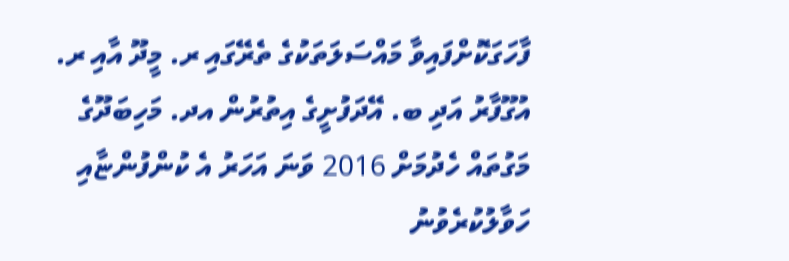ފާހަގަކޮށްފައިވާ މައްސަލަތަކުގެ ތެރޭގައި ރ. މީދޫ އާއި ރ. އުގޫފާރު އަދި ބ. އޭދަފުށީގެ އިތުރުން އދ. މަހިބަދޫގެ މަގުތައް ހެދުމަށް 2016 ވަނަ އަހަރު އެ ކުންފުންޏާއި ހަވާލުކުރެވުނު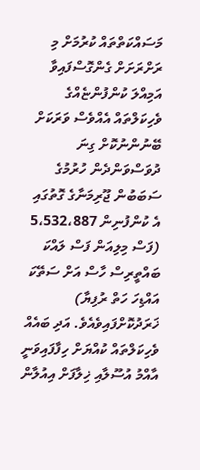މަސައްކަތްތައް ކުރުމަށް މި ރަށްރަށަށް ގެންގޮސްފައިވާ އަމިއްލަ ކުންފުންޏެއްގެ ވެހިކަލްތައް އެއްވެސް ވަރަކަށް ބޭނުންނުކޮށް ގިނަ ދުވަސްވަންދެން ހުރުމުގެ ސަބަބުން ޖޫރިމަނާގެ ގޮތުގައި އެ ކުންފުނިން 5،532،887 (ފަސް މިލިއަން ފަސް ލައްކަ ބައްތީރިސް ހާސް އަށް ސަތޭކަ އައްޑިހަ ހަތް ރުފިޔާ) ޚަރަދުކޮށްފައިވެއެވެ. އަދި ބައެއް ވެހިކަލްތައް ކުއްޔަށް ހިފާފައިވަނީ އާއްމު އުސޫލާއި ޚިލާފަށް އިއުލާން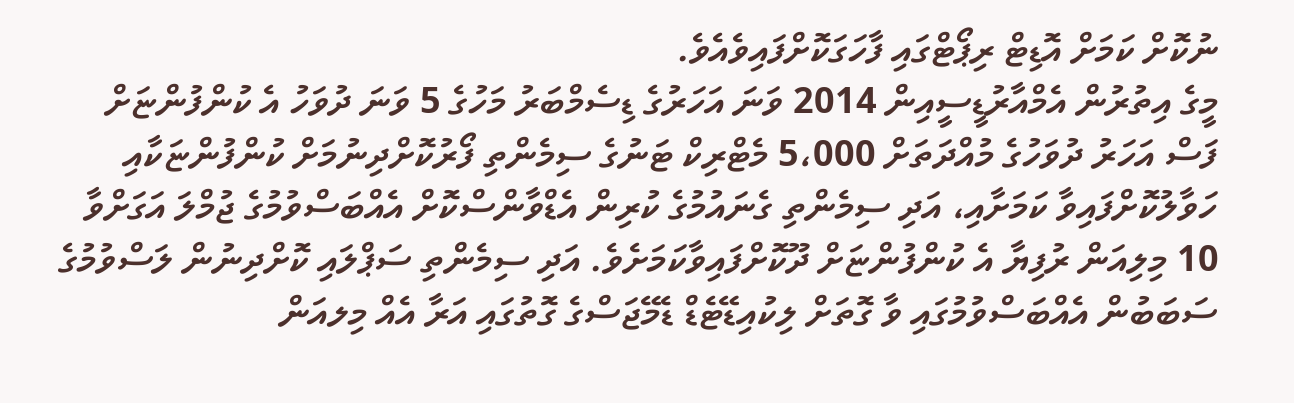ނުކޮށް ކަމަށް އޮޑިޓް ރިޕޯޓްގައި ފާހަގަކޮށްފައިވެއެވެ.
މީގެ އިތުރުން އެމްއާރުޑީސީއިން 2014 ވަނަ އަހަރުގެ ޑިސެމްބަރު މަހުގެ 5 ވަނަ ދުވަހު އެ ކުންފުންޏަށް ފަސް އަހަރު ދުވަހުގެ މުއްދަތަށް 5،000 މެޓްރިކް ޓަނުގެ ސިމެންތި ފޯރުކޮށްދިނުމަށް ކުންފުންޏަކާއި ހަވާލުކޮށްފައިވާ ކަމަށާއި، އަދި ސިމެންތި ގެނައުމުގެ ކުރިން އެޑްވާންސްކޮށް އެއްބަސްވުމުގެ ޖުމްލަ އަގަށްވާ 10 މިލިއަން ރުފިޔާ އެ ކުންފުންޏަށް ދޫކޮށްފައިވާކަމަށެވެ. އަދި ސިމެންތި ސަޕްލައި ކޮށްދިނުން ލަސްވުމުގެ ސަބަބުން އެއްބަސްވުމުގައި ވާ ގޮތަށް ލިކުއިޑޭޓެޑް ޑެމޭޖަސްގެ ގޮތުގައި އަރާ އެއް މިލއަން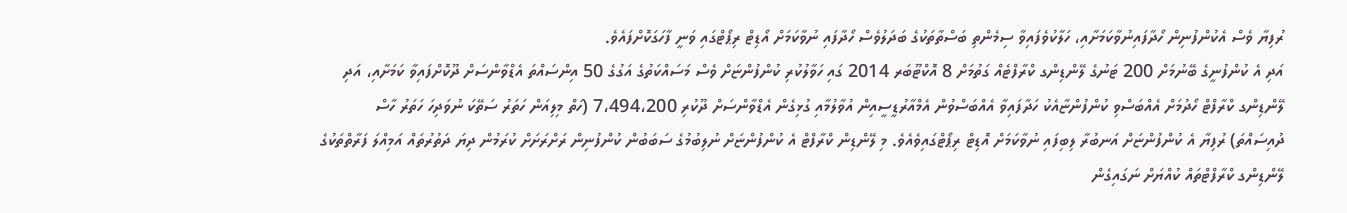ރުފިޔާ ވެސް އެކުންފުނިން ހޯދާފައިނުވާކަމަށާއި، ހަލާކުވެފައިވާ ސިމެންތި ބަސްތާތަކުގެ ބަދަލުވެސް ހޯދާފައި ނުވާކަމަށް އޯޑިޓް ރިޕޯޓްގައި ވަނީ ފާހަގަކޮށްފައެވެ.
އަދި އެ ކުންފުނީގެ ބޭނުމަށް 200 ޓަނުގެ ލޭންޑިންގ ކްރާފްޓެއް ގަތުމަށް 8 އޮކްޓޫބަރ 2014 ގައި ހަވާލުކުރި ކުންފުންޏަށް ވެސް މަސައްކަތުގެ އަގުގެ 50 އިންސައްތަ އެޑްވާންސަށް ދޫކޮށްފައިވާ ކަމަށާއި، އަދި ލޭންޑިންގ ކްރާފްޓް ހޯދުމަށް އެއްބަސްވި ކުންފުންޏާއެކު ހަދާފައިވާ އެއްބަސްވުން އެމްއާރުޑީސީއިން އުވާލުމާއި ގުޅިގެން އެޑްވާންސަށް ދޫކުރި 7،494،200 (ހަތް މިލިއަން ހަތަރު ސަތޭކަ ނުވަދިހަ ހަތަރު ހާސް ދުއިސައްތަ) ރުފިޔާ އެ ކުންފުންޏަށް އަނބުރާ ލިބިފައި ނުވާކަމަށް އޮޑިޓް ރިޕޯޓްގައިވެއެވެ. މި ލޭންޑިން ކްރާފްޓް އެ ކުންފުންޏަށް ނުލިބުމުގެ ސަބަބުން ކުންފުނިން ރަށްރަށަށް ކުރަމުން ދިޔަ ދަތުރުތައް އަމިއްލަ ފަރާތްތަކުގެ ލޭންޑިންގ ކްރާފްޓްތައް ކުއްޔަށް ނަގައިގެން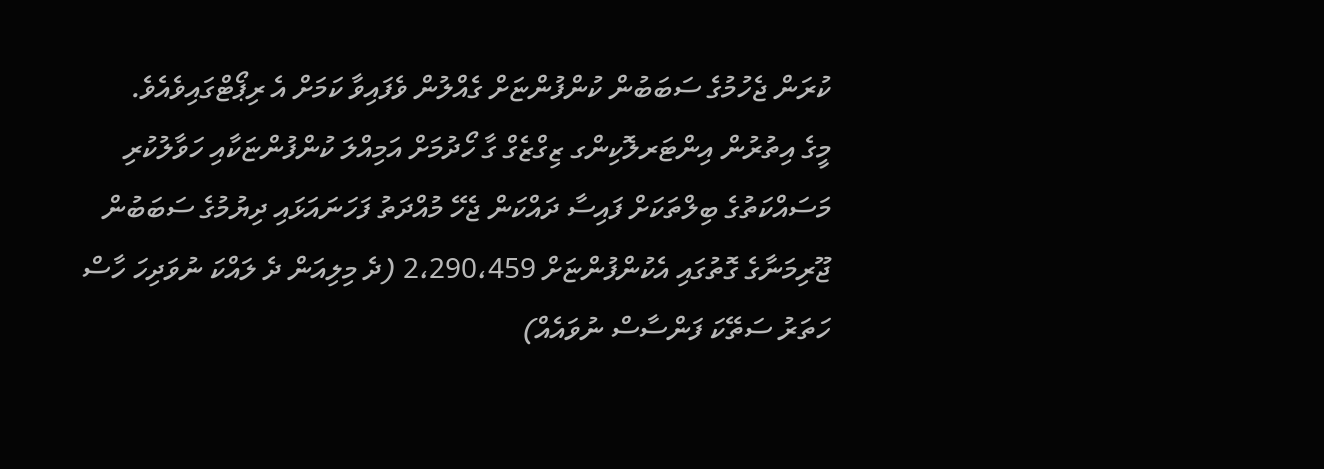ކުރަން ޖެހުމުގެ ސަބަބުން ކުންފުންޏަށް ގެއްލުން ވެފައިވާ ކަމަށް އެ ރިޕޯޓްގައިވެއެވެ.
މީގެ އިތުރުން އިންޓަރލޮކިންގ ޒިގްޒެގް ގާ ހޯދުމަށް އަމިއްލަ ކުންފުންޏަކާއި ހަވާލުކުރި މަސައްކަތުގެ ބިލްތަކަށް ފައިސާ ދައްކަން ޖެހޭ މުއްދަތު ފަހަނައަޅައި ދިޔުމުގެ ސަބަބުން ޖޫރިމަނާގެ ގޮތުގައި އެކުންފުންޏަށް 2،290،459 (ދެ މިލިއަން ދެ ލައްކަ ނުވަދިހަ ހާސް ހަތަރު ސަތޭކަ ފަންސާސް ނުވައެއް)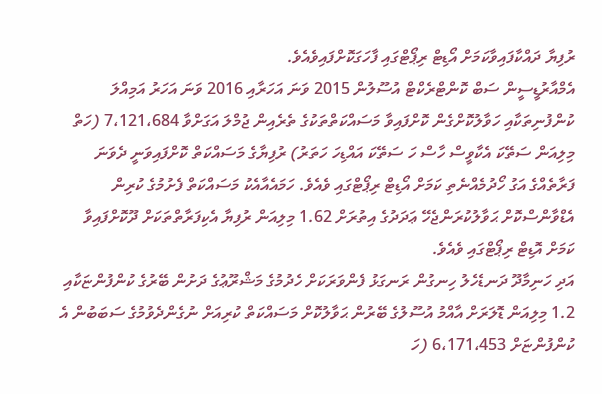ރުފިޔާ ދައްކާފައިވާކަމަށް އޯޑިޓް ރިޕޯޓްގައި ފާހަގަކޮށްފައިވެއެވެ.
އެމްއާރުޑީސީން ސަބް ކޮންޓްރެކްޓް އުސޫލުން 2015 ވަނަ އަހަރާއި 2016 ވަނަ އަހަރު އަމިއްލަ ކުންފުނިތަކާއި ހަވާލުކޮށްގެން ކޮށްފައިވާ މަސައްކަތްތަކުގެ ތެރެއިން ޖުމްލަ އަގަށްވާ 7،121،684 (ހަތް މިލިއަން ސަތޭކަ އެކާވީސް ހާސް ހަ ސަތޭކަ އައްޑިހަ ހަތަރު) ރުފިޔާގެ މަސައްކަތް ކޮށްފައިވަނީ ދެވަނަ ފަރާތެއްގެ އަގު ހޯދުމެއްނެތި ކަމަށް އޯޑިޓް ރިޕޯޓްގައި ވެއެވެ. ހަމައެއާއެކު މަސައްކަތް ފެށުމުގެ ކުރިން އެޑްވާންސްކޮށް ޙަވާލުކުރަންޖެހޭ ޢަދަދުގެ އިތުރަށް 1.62 މިލިއަން ރުފިޔާ އެކިފަރާތްތަކަށް ދޫކޮށްފައިވާ ކަމަށް އޮޑިޓް ރިޕޯޓްގައި ވެއެވެ.
އަދި ހަނިމާދޫ ދަނޑެހެލު ހިނގުން ރަނގަޅު ފެންވަރަކަށް ހެދުމުގެ މަޝްރޫޢުގެ ދަށުން ބޭރުގެ ކުންފުންޏަކާއި 1.2 މިލިއަން ޑޮލަރަށް އާއްމު އުސޫލުގެ ބޭރުން ޙަވާލުކޮށް މަސައްކަތް ކުރިއަށް ނުގެންދެވުމުގެ ސަބަބުން އެ ކުންފުންޏަށް 6،171،453 (ހަ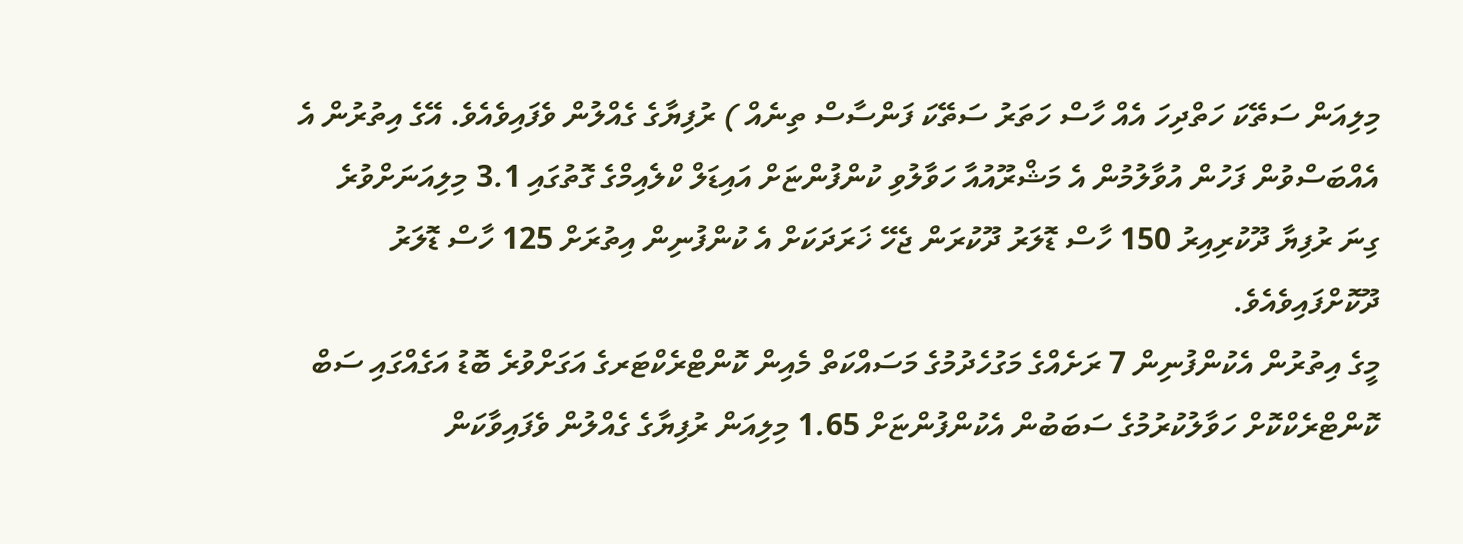މިލިއަން ސަތޭކަ ހަތްދިހަ އެއް ހާސް ހަތަރު ސަތޭކަ ފަންސާސް ތިނެއް ) ރުފިޔާގެ ގެއްލުން ވެފައިވެއެވެ. އޭގެ އިތުރުން އެ އެއްބަސްވުން ފަހުން އުވާލުމުން އެ މަޝްރޫއުއާ ހަވާލުވި ކުންފުންޏަށް އައިޑަލް ކްލެއިމްގެ ގޮތުގައި 3.1 މިލިއަނަށްވުރެ ގިނަ ރުފިޔާ ދޫކުރިއިރު 150 ހާސް ޑޮލަރު ދޫކުރަން ޖެހޭ ޚަރަދަކަށް އެ ކުންފުނިން އިތުރަށް 125 ހާސް ޑޮލަރު ދޫކޮށްފައިވެއެވެ.
މީގެ އިތުރުން އެކުންފުނިން 7 ރަށެއްގެ މަގުހެދުމުގެ މަސައްކަތް މެއިން ކޮންޓްރެކްޓަރގެ އަގަށްވުރެ ބޮޑު އަގެއްގައި ސަބް ކޮންޓްރެކްކޮށް ހަވާލުކުރުމުގެ ސަބަބުން އެކުންފުންޏަށް 1.65 މިލިއަން ރުފިޔާގެ ގެއްލުން ވެފައިވާކަން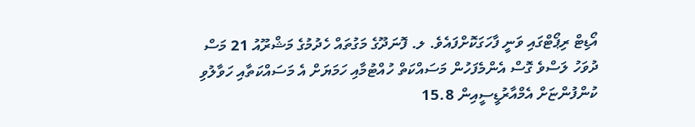އޯޑިޓް ރިޕޯޓްގައި ވަނީ ފާހަގަކޮށްފައެވެ. ލ. ފޮނަދޫގެ މަގުތައް ހެދުމުގެ މަޝްރޫއު 21 މަސް ދުވަހު ލަސްވެ ގޮސް އެންމެފަހުން މަސައްކަތް ހުއްޓުމާއި ހަމަޔަށް އެ މަސައްކަތާއި ހަވާލުވި ކުންފުންޏަށް އެމްއާރުޑީސީއިން 15.8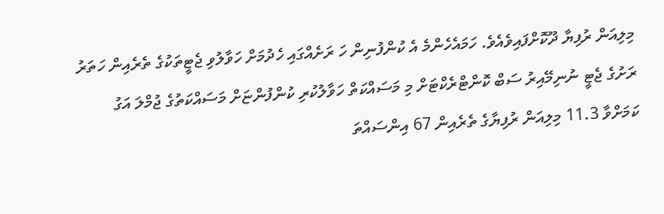މިލިއަން ރުފިޔާ ދޫކޮށްފައިވެއެވެ. ހަމައެހެންމެ އެ ކުންފުނިން ހަ ރަށެއްގައި ހެދުމަށް ހަވާލުވި ޖެޓީތަކުގެ ތެރެއިން ހަތަރު ރަށުގެ ޖެޓީ ނުނިމޭއިރު ސަބް ކޮންޓްރެކްޓަށް މި މަސައްކަތް ހަވާލުކުރި ކުންފުންޏަށް މަސައްކަތުގެ ޖުމްލަ އަގު ކަމަށްވާ 11.3 މިލިއަން ރުފިޔާގެ ތެރެއިން 67 އިންސައްތަ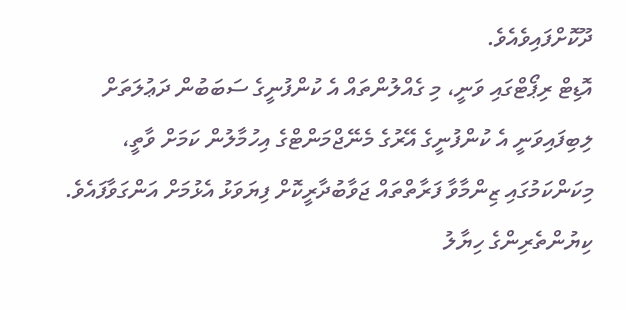ދޫކޮށްފައިވެއެވެ.
އޮޑިޓް ރިޕޯޓްގައި ވަނީ، މި ގެއްލުންތައް އެ ކުންފުނީގެ ސަބަބުން ދަޢުލަތަށް ލިބިފައިވަނީ އެ ކުންފުނީގެ އޭރުގެ މެނޭޖްމަންޓްގެ އިހުމާލުން ކަމަށް ވާތީ، މިކަންކަމުގައި ޒިންމާވާ ފަރާތްތައް ޖަވާބުދާރީކޮށް ފިޔަވަޅު އެޅުމަށް އަންގަވާފައެވެ.
ކިޔުންތެރިންގެ ހިޔާލު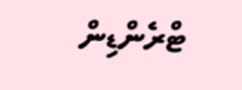ޓްރެންޑިން